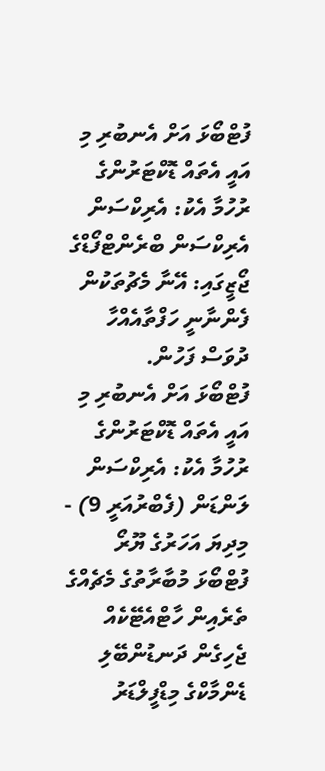ފުޓްބޯޅަ އަށް އެނބުރި މި އައީ އެތައް ޑޮކްޓަރުންގެ ރުހުމާ އެކު: އެރިކްސަން
އެރިކްސަން ބްރެންޓްފޯޑްގެ ޖޯޒީގައި: އޭނާ މެޗުތަކުން ފެންނާނީ ހަފްތާއެއްހާ ދުވަސް ފަހުން.
ފުޓްބޯޅަ އަށް އެނބުރި މި އައީ އެތައް ޑޮކްޓަރުންގެ ރުހުމާ އެކު: އެރިކްސަން
ލަންޑަން (ފެބްރުއަރީ 9) - މިދިޔަ އަހަރުގެ ޔޫރޯ ފުޓްބޯޅަ މުބާރާތުގެ މެޗެއްގެ ތެރެއިން ހާޓްއެޓޭކެއް ޖެހިގެން ދަނޑުންބޭލި ޑެންމާކްގެ މިޑްފީލްޑަރު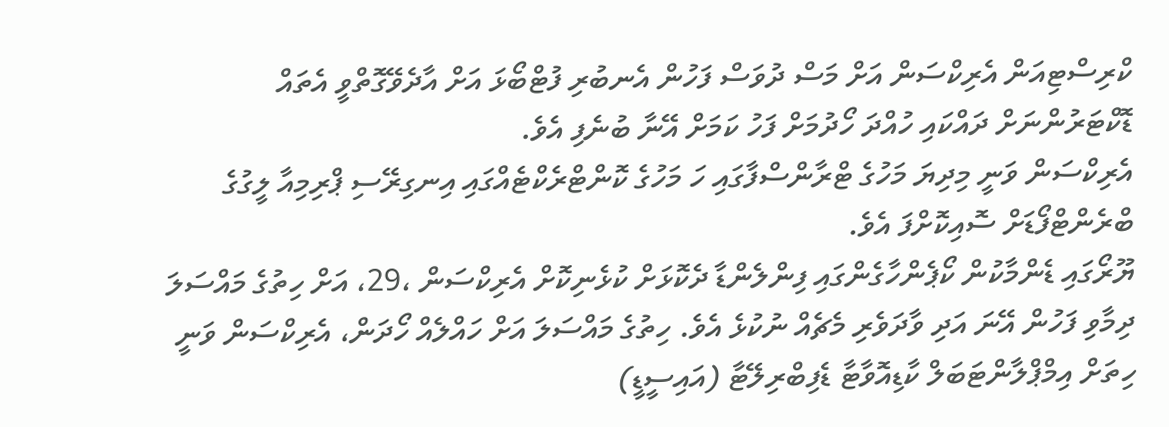ކްރިސްޓިއަން އެރިކްސަން އަށް މަސް ދުވަސް ފަހުން އެނބުރި ފުޓްބޯޅަ އަށް އާދެވޭގޮތްވީ އެތައް ޑޮކްޓަރުންނަށް ދައްކައި ހުއްދަ ހޯދުމަށް ފަހު ކަމަށް އޭނާ ބުނެފި އެވެ.
އެރިކްސަން ވަނީ މިދިޔަ މަހުގެ ޓްރާންސްފާގައި ހަ މަހުގެ ކޮންޓްރެކްޓެއްގައި އިނގިރޭސި ޕްރިމިއާ ލީގުގެ ބްރެންޓްފޯޑަށް ސޮއިކޮށްފަ އެވެ.
ޔޫރޯގައި ޑެންމާކުން ކޯޕެންހާގެންގައި ފިންލެންޑާ ދެކޮޅަށް ކުޅެނިކޮށް އެރިކްސަން ،29، އަށް ހިތުގެ މައްސަލަ ދިމާވި ފަހުން އޭނަ އަދި ވާދަވެރި މެޗެއް ނުކުޅެ އެވެ. ހިތުގެ މައްސަލަ އަށް ހައްލެއް ހޯދަން، އެރިކްސަން ވަނީ ހިތަށް އިމްޕްލާންޓަބަލް ކާޑިއޮވާޓާ ޑެފިބްރިލޭޓާ (އައިސީޑީ)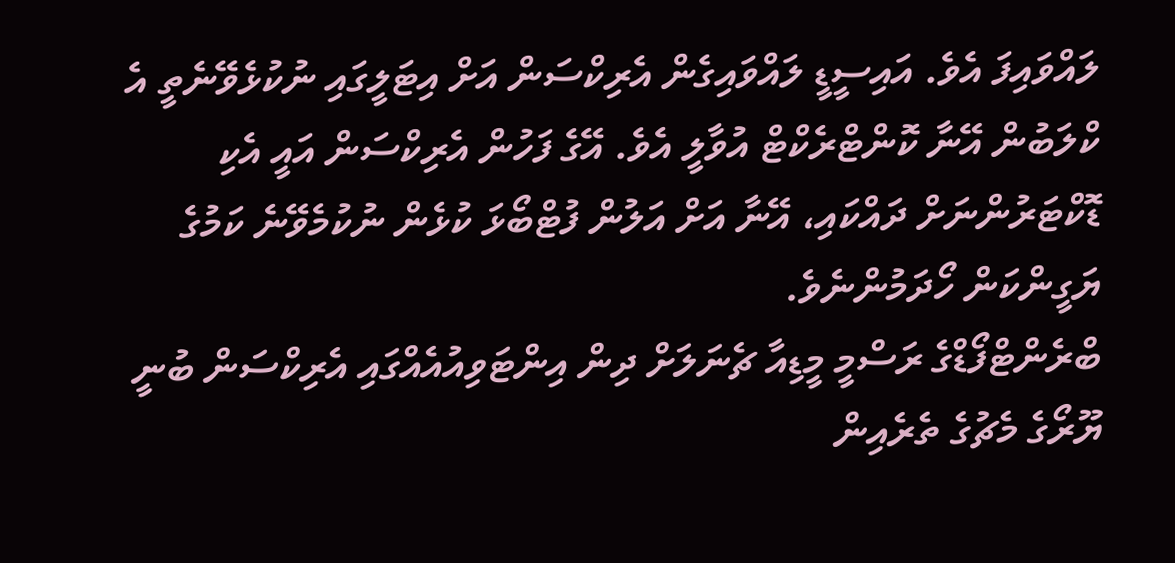ލައްވައިފަ އެވެ. އައިސީޑީ ލައްވައިގެން އެރިކްސަން އަށް އިޓަލީގައި ނުކުޅެވޭނެތީ އެ ކްލަބުން އޭނާ ކޮންޓްރެކްޓް އުވާލީ އެވެ. އޭގެ ފަހުން އެރިކްސަން އައީ އެކި ޑޮކްޓަރުންނަށް ދައްކައި، އޭނާ އަށް އަލުން ފުޓްބޯޅަ ކުޅެން ނުކުމެވޭނެ ކަމުގެ ޔަގީންކަން ހޯދަމުންނެވެ.
ބްރެންޓްފޯޑްގެ ރަސްމީ މީޑިއާ ޗެނަލަށް ދިން އިންޓަވިއުއެއްގައި އެރިކްސަން ބުނީ ޔޫރޯގެ މެޗުގެ ތެރެއިން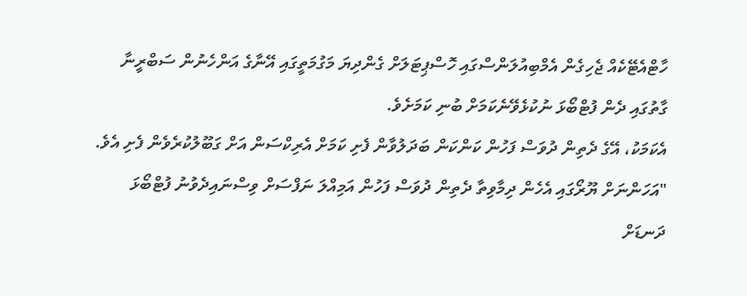ހާޓްއެޓޭކެއް ޖެހިގެން އެމްބިއުލަންސްގައި ހޮސްޕިޓަލަށް ގެންދިޔަ މަގުމަތީގައި އޭނާގެ އަންހެނުން ސަބްރީނާ ގާތުގައި ދެން ފުޓްބޯޅަ ނުކުޅެވޭނެކަމަށް ބުނި ކަމަށެވެ.
އެކަމަކު، އޭގެ ދެތިން ދުވަސް ފަހުން ކަންކަން ބަދަލުވާން ފެށި ކަމަށް އެރިކްސަން އަށް ގަބޫލުކުރެވެން ފެށި އެވެ.
"އަހަންނަށް ޔޫރޯގައި އެހެން ދިމާވިތާ ދެތިން ދުވަސް ފަހުން އަމިއްލަ ނަފްސަށް ވިސްނައިދެވުނު ފުޓްބޯޅަ ދަނޑަށް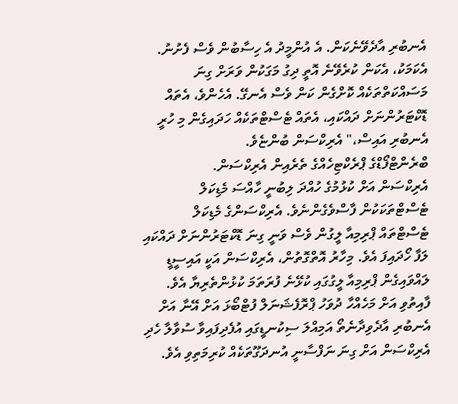އެނބުރި އާދެވޭނެކަން. އެ އުންމީދު އެ ހިސާބުން ވެސް ފެށުނު. އެކަމަކު، އެކަން ކުރެވޭނެ އޮތީ ދިގު މަގަކުން ވަރަށް ގިނަ މަސައްކަތްތަކެއް ކޮށްގެން ކަން ވެސް އެނގޭ. އެހެންވެ، އެތައް ޑޮކްޓަރުންނަށް ދައްކައި، އެތައް ޓެސްޓްތަކެއް ހަދައިގެން މި ހުރީ އެނބުރި އައިސް،" އެރިކްސަން ބުންޏެވެ.
ބްރެންޓްފޯޑްގެ ޕްރެކްޓިހެއްގެ ތެރެއިން އެރިކްސަން.
އެރިކްސަން އަށް ކުޅުމުގެ ހުއްދަ ލިބުނީ ހާއްސަ މެޑިކަލް ޓެސްޓްތަކަކުން ފާސްވެގެންނެވެ. އެރިކްސަންގެ މެޑިކަލް ޓެސްޓްތައް ޕްރިމިއާ ލީގުން ވެސް ވަނީ ގިނަ ޑޮކްޓަރުންނަށް ދައްކައި ލަފާ ހޯދައިފަ އެވެ. މިހާރު އޮތްގޮތުން، އެރިކްސަން އަކީ އައިސީޑީ ލައްވައިގެން ޕްރިމިއާ ލީގުގައި ކުޅޭނެ ފުރަތަމަ ކުޅުންތެރިޔާ އެވެ.
ފާއިތުވި އަށް މަހެއްހާ ދުވަހު ޕްރޮފެޝަނަލް ފުޓްބޯޅަ އަށް އޭނާ އަށް އެނބުރި އާދެވިދާނެތޯ އަމިއްލަ ސިކުނޑީގައި އުފެދިފައިވާ ސުވާލާ ހެދި އެރިކްސަން އަށް ގިނަ ނަފްސާނީ އުނދަގޫތަކެއް ކުރިމަތިވި އެވެ.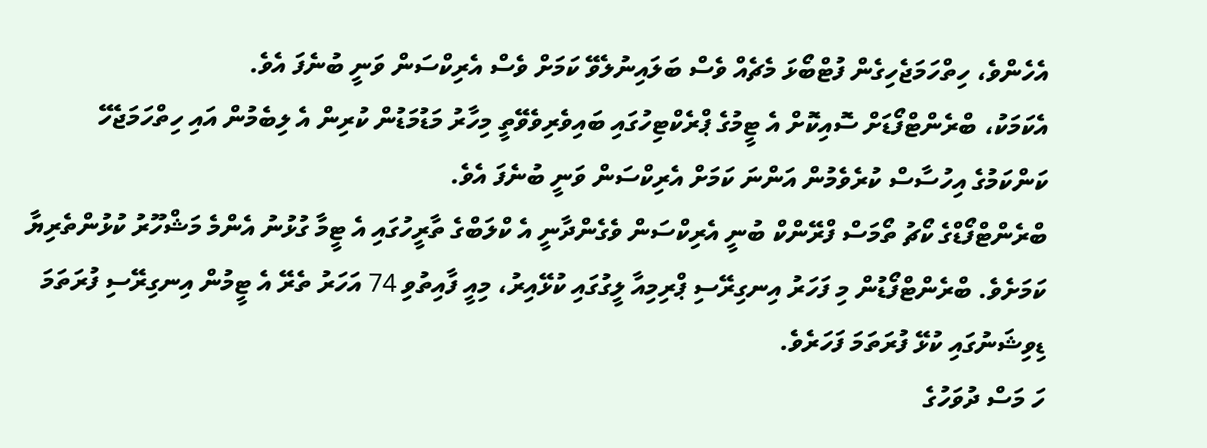އެހެންވެ، ހިތްހަމަޖެހިގެން ފުޓްބޯޅަ މެޗެއް ވެސް ބަލައިނުލެވޭ ކަމަށް ވެސް އެރިކްސަން ވަނީ ބުނެފަ އެވެ.
އެކަމަކު، ބްރެންޓްފޯޑަށް ސޮއިކޮށް އެ ޓީމުގެ ޕްރެކްޓިހުގައި ބައިވެރިވެވޭތީ މިހާރު މަޑުމަޑުން ކުރިން އެ ލިބެމުން އައި ހިތްހަމަޖެހޭ ކަންކަމުގެ އިހުސާސް ކުރެވެމުން އަންނަ ކަމަށް އެރިކްސަން ވަނީ ބުނެފަ އެވެ.
ބްރެންޓްފޯޑްގެ ކޯޗު ތޯމަސް ފްރޭންކް ބުނީ އެރިކްސަން ވެގެންދާނީ އެ ކްލަބްގެ ތާރީހުގައި އެ ޓީމާ ގުޅުނު އެންމެ މަޝްހޫރު ކުޅުންތެރިޔާ ކަމަށެވެ. ބްރެންޓްފޯޑުން މި ފަހަރު އިނގިރޭސި ޕްރިމިއާ ލީގުގައި ކުޅޭއިރު، މިއީ ފާއިތުވި 74 އަހަރު ތެރޭ އެ ޓީމުން އިނގިރޭސި ފުރަތަމަ ޑިވިޝަނުގައި ކުޅޭ ފުރަތަމަ ފަހަރެވެ.
ހަ މަސް ދުވަހުގެ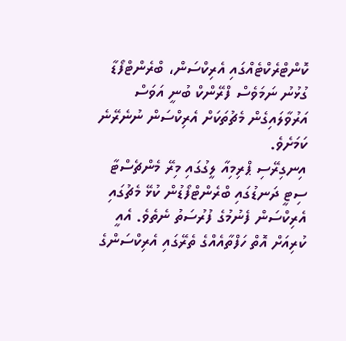ކޮންޓްރެކްޓެއްގައި އެރިކްސަން، ބްރެންޓްފޯޑާ ގުޅުނު ނަމަވެސް ފްރޭންކް ބުނީ އަވަސް އަރުވާލައިގެން މެޗުތަކަށް އެރިކްސަން ނުނެރޭނެ ކަމަށެވެ.
އިނގިރޭސި ޕްރިމިއާ ލީގުގައި މިރޭ މެންޗެސްޓާ ސިޓީ ދަނޑުގައި ބްރެންޓްފޯޑުން ކުޅޭ މެޗުގައި އެރިކްސަން ފެނުމުގެ ފުރުސަތު ނެތެވެ. އެއީ ކުރިއަށް އޮތް ހަފްތާއެއްގެ ތެރޭގައި އެރިކްސަންގެ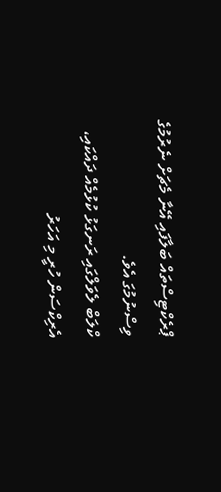ޕްރެކްޓިސްތައް ބަލާފައި އޭނާ މެޗަށް ނެރުމުގެ ވިސްނުމުގަ އެވެ.
ކްލަބް ލެވަލްގައި ރަނގަޅު ކުޅުމެއް ދައްކައި، އެރިކްސަން ހުރީ މި އަހަރު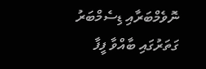ނޮވެމްބަރާއި ޑިސެމްބަރު ގަތަރުގައި ބާއްވާ ފީފާ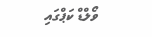ވޯލްޑް ކަޕްގައި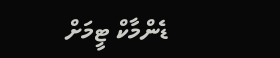ޑެންމާކް ޓީމަށް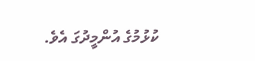ކުޅުމުގެ އުންމީދުގަ އެވެ.